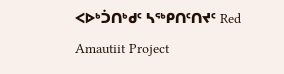ᐸᐅᒃᑑᑎᒃᑯᑦ ᓴᖅᑭᑎᑦᑎᔪᑦ Red Amautiit Project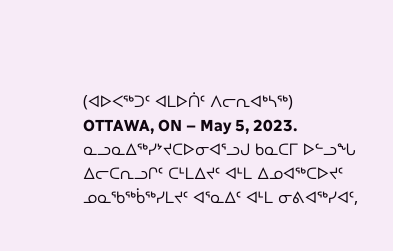(ᐊᐅᐸᖅᑐᑦ ᐊᒪᐅᑏᑦ ᐱᓕᕆᐊᒃᓴᖅ)
OTTAWA, ON – May 5, 2023. ᓇᓗᓇᐃᖅᓯᔾᔪᑕᐅᓂᐊᕐᓗᒍ ᑲᓇᑕᒥ ᐅᓪᓗᖓ ᐃᓕᑕᕆᓗᒋᑦ ᑕᒻᒪᐃᔪᑦ ᐊᒻᒪ ᐃᓄᐊᖅᑕᐅᔪᑦ ᓄᓇᖃᖅᑳᖅᓯᒪᔪᑦ ᐊᕐᓇᐃᑦ ᐊᒻᒪ ᓂᕕᐊᖅᓯᐊᑦ,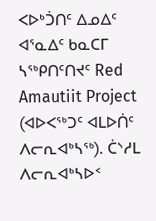ᐸᐅᒃᑑᑎᑦ ᐃᓄᐃᑦ ᐊᕐᓇᐃᑦ ᑲᓇᑕᒥ ᓴᖅᑭᑎᑦᑎᔪᑦ Red Amautiit Project (ᐊᐅᐸᖅᑐᑦ ᐊᒪᐅᑏᑦ ᐱᓕᕆᐊᒃᓴᖅ). ᑖᔅᓱᒪ ᐱᓕᕆᐊᒃᓴᐅᑉ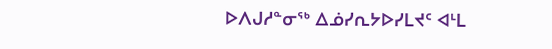ᐅᐱᒍᓱᓐᓂᖅ ᐃᓅᓯᕆᔭᐅᓯᒪᔪᑦ ᐊᒻᒪ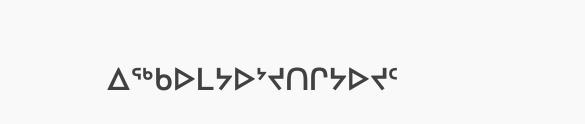ᐃᖅᑲᐅᒪᔭᐅᔾᔪᑎᒋᔭᐅᔪᑦ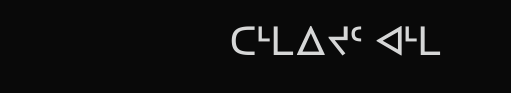ᑕᒻᒪᐃᔪᑦ ᐊᒻᒪ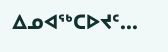ᐃᓄᐊᖅᑕᐅᔪᑦ...